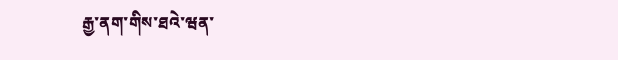རྒྱ་ནག་གིས་ཐའེ་ཝན་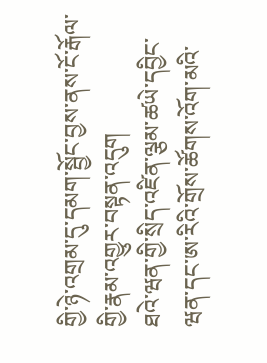གྱི་ཉེ་འགྲམ་དུ་དམག་སྦྱོང་བྱས་ནས་ངོ་རྒོལ་གྱི་རྣམ་འགྱུར་བསྟན་འདུག
ཐའེ་ཝན་གྱི་སྲིད་འཛིན་ལྕམ་ཚཡེ་དབྱིང་ཝན་དང་ཨ་རིའི་གྲོས་ཚོགས་འོག་མའི་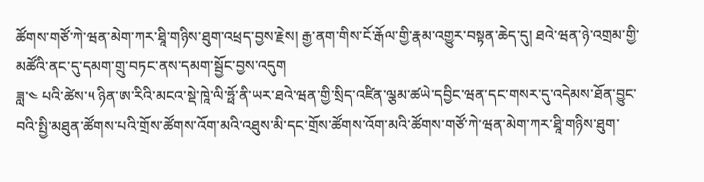ཚོགས་གཙོ་ཀེ་ཝན་མེག་ཀར་ཐཱི་གཉིས་ཐུག་འཕྲད་བྱས་རྗེས། རྒྱ་ནག་གིས་ངོ་རྒོལ་གྱི་རྣམ་འགྱུར་བསྟན་ཆེད་དུ། ཐའེ་ཝན་ཉེ་འགྲམ་གྱི་མཚོའི་ནང་དུ་དམག་གྲུ་བཏང་ནས་དམག་སྦྱོང་བྱས་འདུག
ཟླ་༤ པའི་ཚེས་༥ ཉིན་ཨ་རིའི་མངའ་སྡེ་ཁཱེ་ལི་ཧྥོ་ནི་ཡར་ཐའེ་ཝན་གྱི་སྲིད་འཛིན་ལྕམ་ཚཡེ་དབྱིང་ཝན་དང་གསར་དུ་འདེམས་ཐོན་བྱུང་བའི་སྤྱི་མཐུན་ཚོགས་པའི་གྲོས་ཚོགས་འོག་མའི་འཐུས་མི་དང་གྲོས་ཚོགས་འོག་མའི་ཚོགས་གཙོ་ཀེ་ཝན་མེག་ཀར་ཐཱི་གཉིས་ཐུག་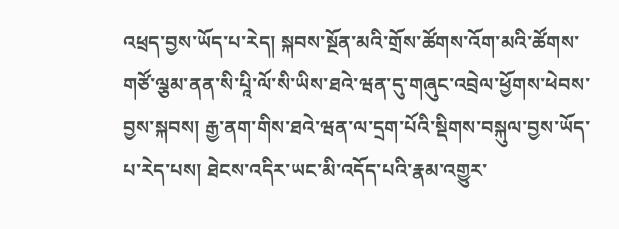འཕྲད་བྱས་ཡོད་པ་རེད། སྐབས་སྔོན་མའི་གྲོས་ཚོགས་འོག་མའི་ཚོགས་གཙོ་ལྕམ་ནན་སི་པཱི་ལོ་སི་ཡིས་ཐའེ་ཝན་དུ་གཞུང་འབྲེལ་ཕྱོགས་ཕེབས་བྱས་སྐབས། རྒྱ་ནག་གིས་ཐའེ་ཝན་ལ་དྲག་པོའི་སྡིགས་བསྐུལ་བྱས་ཡོད་པ་རེད་པས། ཐེངས་འདིར་ཡང་མི་འདོད་པའི་རྣམ་འགྱུར་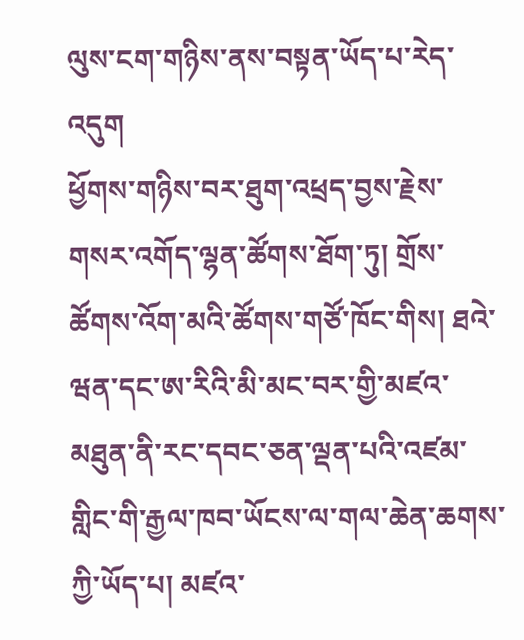ལུས་ངག་གཉིས་ནས་བསྟན་ཡོད་པ་རེད་འདུག
ཕྱོགས་གཉིས་བར་ཐུག་འཕྲད་བྱས་རྗེས་གསར་འགོད་ལྷན་ཚོགས་ཐོག་ཏུ། གྲོས་ཚོགས་འོག་མའི་ཚོགས་གཙོ་ཁོང་གིས། ཐའེ་ཝན་དང་ཨ་རིའི་མི་མང་བར་གྱི་མཛའ་མཐུན་ནི་རང་དབང་ཅན་ལྡན་པའི་འཛམ་གླིང་གི་རྒྱལ་ཁབ་ཡོངས་ལ་གལ་ཆེན་ཆགས་ཀྱི་ཡོད་པ། མཛའ་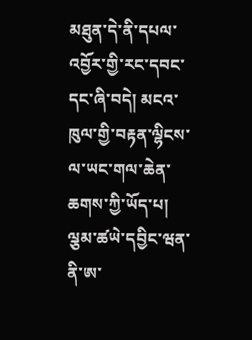མཐུན་དེ་ནི་དཔལ་འབྱོར་གྱི་རང་དབང་དང་ཞི་བདེ། མངའ་ཁུལ་གྱི་བརྟན་ལྷིངས་ལ་ཡང་གལ་ཆེན་ཆགས་ཀྱི་ཡོད་པ། ལྕམ་ཚཡེ་དབྱིང་ཝན་ནི་ཨ་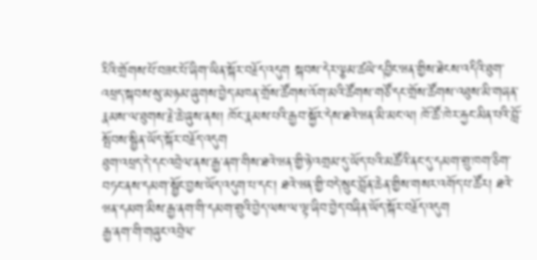རིའི་གྲོགས་པོ་བཟང་པོ་ཞིག་ཡིན་སྐོར་བརྗོད་འདུག སྐབས་དེར་ལྕམ་ཚཡེ་དབྱིང་ཝན་གྱིས་ཐེངས་འདིའི་ཐུག་འཕྲད་སྐབས་སུ་མཉམ་ཞུགས་བྱེད་མཁན་གྲོས་ཚོགས་འོག་མའི་ཚོགས་གཙོ་དང་གྲོས་ཚོགས་འཐུས་མི་གཞན་རྣམས་ལ་ཐུགས་རྗེ་ཆེ་ཞུས་ནས། ཁོང་རྣམས་པའི་རྒྱབ་སྐྱོར་དེས་ཐའེ་ཝན་མི་མང་ལ། ཁོ་ཚོ་ཁེར་རྐྱང་མིན་པའི་བློ་སྤོབས་སྦྱིན་ཡོད་སྐོར་བརྗོད་འདུག
ཐུག་འཕྲད་དེ་དང་འབྲེལ་ནས་རྒྱ་ནག་གིས་ཐའེ་ཝན་གྱི་ཉེ་འགྲམ་དུ་ཡོད་པའི་མཚོའི་ནང་དུ་དམག་གྲུ་ཁག་ཅིག་བཏང་ནས་དམག་སྦྱོང་བྱས་ཡོད་འདུག་པ་དང་། ཐའེ་ཝན་གྱི་བདེ་སྲུང་བློན་ཆེན་གྱིས་གསར་འགོད་པ་ཚོར། ཐའེ་ཝན་དམག་མིས་རྒྱ་ནག་གི་དམག་གྲུའི་བྱེད་ལས་ལ་ལྟ་ཞིབ་བྱེད་བཞིན་ཡོད་སྐོར་བརྗོད་འདུག
རྒྱ་ནག་གི་གཞུང་འབྲེལ་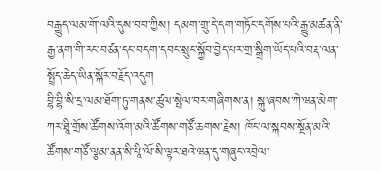བརྒྱུད་ལམ་གོ་ལའི་དུས་བབ་ཀྱིས། དམག་གྲུ་དེ་དག་གཏོང་དགོས་པའི་རྒྱུ་མཚན་ནི་རྒྱ་ནག་གི་རང་བཙན་དང་བདག་དབང་སྲུང་སྐྱོབ་བྱེད་པར་གྲ་སྒྲིག་ཡོད་པའི་བརྡ་ལན་སྤྲོད་ཆེད་ཡིན་སྐོར་བརྗོད་འདུག
བྷི་བྷི་སི་དྲ་ལམ་ཐོག་ཏུ་གནས་ཚུལ་སྤེལ་བར་གཞིགས་ན། སྐུ་ཞབས་ཀེ་ཝན་མེག་ཀར་ཐཱི་གྲོས་ཚོགས་འོག་མའི་ཚོགས་གཙོ་ཆགས་རྗེས། ཁོང་ལ་སྐབས་སྔོན་མའི་ཚོགས་གཙོ་ལྕམ་ནན་སི་པཱི་ལོ་སི་ལྟར་ཐའེ་ཝན་དུ་གཞུང་འབྲེལ་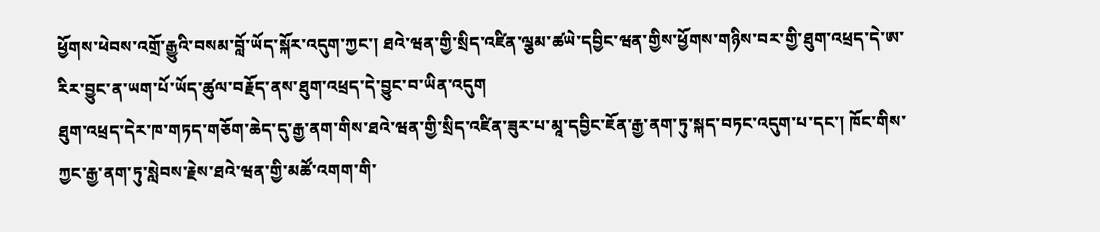ཕྱོགས་ཕེབས་འགྲོ་རྒྱུའི་བསམ་བློ་ཡོད་སྐོར་འདུག་ཀྱང་། ཐའེ་ཝན་གྱི་སྲིད་འཛིན་ལྕམ་ཚཡེ་དབྱིང་ཝན་གྱིས་ཕྱོགས་གཉིས་བར་གྱི་ཐུག་འཕྲད་དེ་ཨ་རིར་བྱུང་ན་ཡག་པོ་ཡོད་ཚུལ་བརྗོད་ནས་ཐུག་འཕྲད་དེ་བྱུང་བ་ཡིན་འདུག
ཐུག་འཕྲད་དེར་ཁ་གཏད་གཅོག་ཆེད་དུ་རྒྱ་ནག་གིས་ཐའེ་ཝན་གྱི་སྲིད་འཛིན་ཟུར་པ་མཱ་དབྱིང་ཇོན་རྒྱ་ནག་ཏུ་སྐད་བཏང་འདུག་པ་དང་། ཁོང་གིས་ཀྱང་རྒྱ་ནག་ཏུ་སླེབས་རྗེས་ཐའེ་ཝན་གྱི་མཚོ་འགག་གི་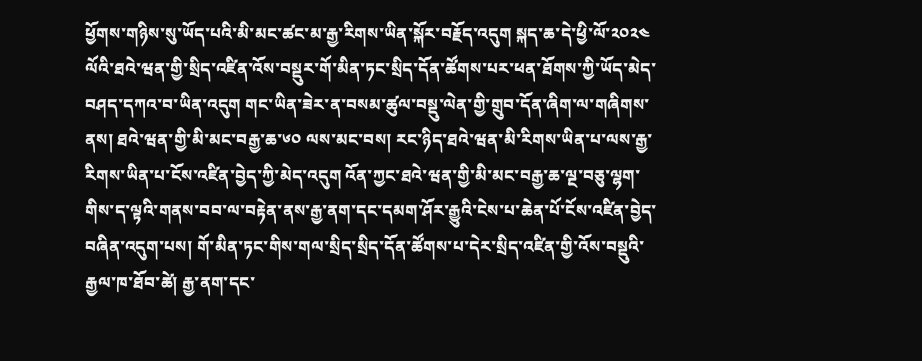ཕྱོགས་གཉིས་སུ་ཡོད་པའི་མི་མང་ཚང་མ་རྒྱ་རིགས་ཡིན་སྐོར་བརྗོད་འདུག སྐད་ཆ་དེ་ཕྱི་ལོ་༢༠༢༤ ལོའི་ཐའེ་ཝན་གྱི་སྲིད་འཛིན་འོས་བསྡུར་གོ་མིན་ཏང་སྲིད་དོན་ཚོགས་པར་ཕན་ཐོགས་ཀྱི་ཡོད་མེད་བཤད་དཀའ་བ་ཡིན་འདུག གང་ཡིན་ཟེར་ན་བསམ་ཚུལ་བསྡུ་ལེན་གྱི་གྲུབ་དོན་ཞིག་ལ་གཞིགས་ནས། ཐའེ་ཝན་གྱི་མི་མང་བརྒྱ་ཆ་༦༠ ལས་མང་བས། རང་ཉིད་ཐའེ་ཝན་མི་རིགས་ཡིན་པ་ལས་རྒྱ་རིགས་ཡིན་པ་ངོས་འཛིན་བྱེད་ཀྱི་མེད་འདུག འོན་ཀྱང་ཐའེ་ཝན་གྱི་མི་མང་བརྒྱ་ཆ་ལྔ་བཅུ་ལྷག་གིས་ད་ལྟའི་གནས་བབ་ལ་བརྟེན་ནས་རྒྱ་ནག་དང་དམག་ཤོར་རྒྱུའི་ངེས་པ་ཆེན་པོ་ངོས་འཛིན་བྱེད་བཞིན་འདུག་པས། གོ་མིན་ཏང་གིས་གལ་སྲིད་སྲིད་དོན་ཚོགས་པ་དེར་སྲིད་འཛིན་གྱི་འོས་བསྡུའི་རྒྱལ་ཁ་ཐོབ་ཚེ། རྒྱ་ནག་དང་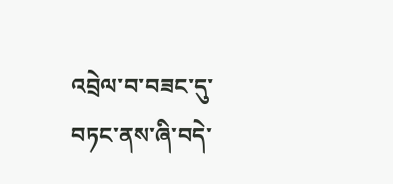འབྲེལ་བ་བཟང་དུ་བཏང་ནས་ཞི་བདེ་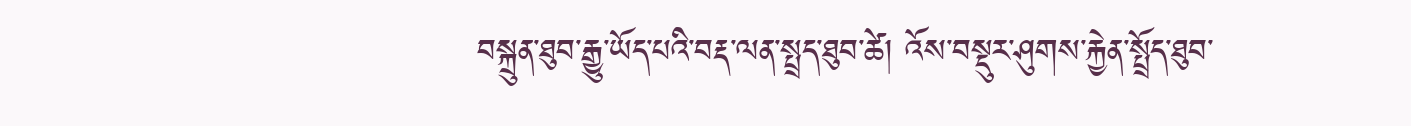བསྐྲུན་ཐུབ་རྒྱུ་ཡོད་པའི་བརྡ་ལན་སྤྲད་ཐུབ་ཚེ། འོས་བསྡུར་ཤུགས་རྐྱེན་སྤྲོད་ཐུབ་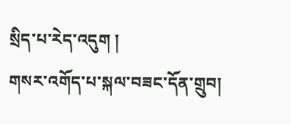སྲིད་པ་རེད་འདུག །
གསར་འགོད་པ་སྐལ་བཟང་དོན་གྲུབ།